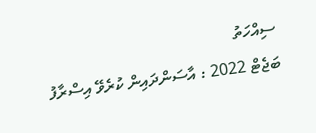ސިއްހަތު
ބަޖެޓް 2022 : އާސަންދައިން ކުރެވޭ އިސްރާފު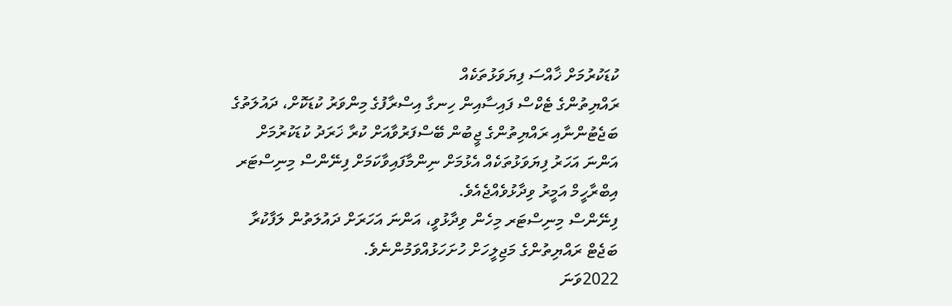ކުޑަކުރުމަށް ޚާއްސަ ފިޔަވަޅުތަކެއް
ރައްޔިތުންގެ ޓެކްސް ފައިސާއިން ހިނގާ އިސްރާފުގެ މިންވަރު ކުޑަކޮށް، ދައުލަތުގެ ބަޖެޓުންނާއި ރައްޔިތުންގެ ޖީބުން ބޭސްފަރުވާއަށް ކުރާ ޚަރަދު ކުޑަކުރުމަށް އަންނަ އަހަރު ފިޔަވަޅުތަކެއް އެޅުމަށް ނިންމާފައިވާކަމަށް ފިނޭންސް މިނިސްޓަރ އިބްރާހީމް އަމީރު ވިދާޅުވެއްޖެއެވެ.
ފިނޭންސް މިނިސްޓަރ މިހެން ވިދާޅުވީ، އަންނަ އަހަރަށް ދައުލަތުން ލަފާކުރާ ބަޖެޓް ރައްޔިތުންގެ މަޖިލީހަށް ހުށަހަޅުއްވަމުންނެވެ.
2022ވަނަ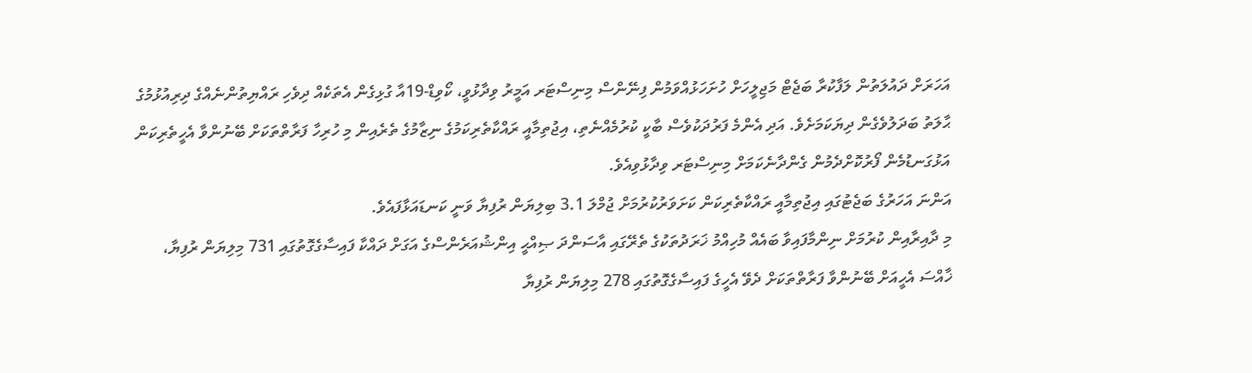އަހަރަށް ދައުލަތުން ލަފާކުރާ ބަޖެޓް މަޖިލީހަށް ހުށަހަޅުއްވަމުން ފިނޭންސް މިނިސްޓަރ އަމީރު ވިދާޅުވީ، ކޯވިޑް-19އާ ގުޅިގެން އެތަކެއް ދިވެހި ރައްޔިތުންނެއްގެ ދިރިއުޅުމުގެ ޙާލަތު ބަދަލުވެގެން ދިޔަކަމަށެވެ. އަދި އެންމެ ފަރުދަކުވެސް ބާކީ ކުރުމެއްނެތި، އިޖުތިމާއީ ރައްކާތެރިކަމުގެ ނިޒާމުގެ ތެރެއިން މި ހުރިހާ ފަރާތްތަކަށް ބޭނުންވާ އެހީތެރިކަން އަޅުގަނޑުމެން ފޯރުކޮށްދެމުން ގެންދާނެކަމަށް މިނިސްޓަރ ވިދާޅުވިއެވެ.
އަންނަ އަހަރުގެ ބަޖެޓުގައި އިޖުތިމާއީ ރައްކާތެރިކަން ކަށަވަރުކުރުމަށް ޖުމްލަ 3.1 ބިލިޔަން ރުފިޔާ ވަނީ ކަނޑައަޅާފައެވެ.
މި ދާއިރާއިން ކުރުމަށް ނިންމާފައިވާ ބައެއް މުހިއްމު ޚަރަދުތަކުގެ ތެރޭގައި އާސަންދަ ޞިއްޙީ އިންޝުއަރެންސްގެ އަގަށް ދައްކާ ފައިސާގެގޮތުގައި 731 މިލިޔަން ރުފިޔާ، ޚާއްސަ އެހީއަށް ބޭނުންވާ ފަރާތްތަކަށް ދެވޭ އެހީގެ ފައިސާގެގޮތުގައި 278 މިލިޔަން ރުފިޔާ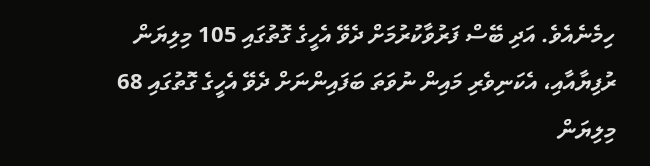ހިމެނެއެވެ. އަދި ބޭސް ފަރުވާކުރުމަށް ދެވޭ އެހީގެ ގޮތުގައި 105 މިލިޔަން ރުފިޔާއާއި، އެކަނިވެރި މައިން ނުވަތަ ބަފައިންނަށް ދެވޭ އެހީގެ ގޮތުގައި 68 މިލިޔަން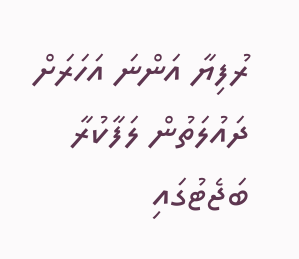ރުފިޔާ އަންނަ އަހަރަށް ދައުލަތުން ލަފާކުރާ ބަޖެޓުގައި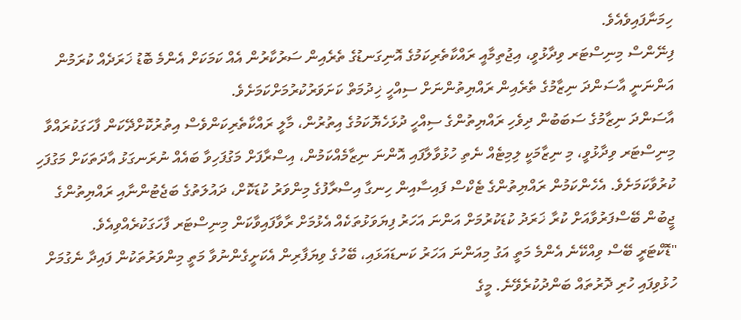ހިމަނާފައިވެއެވެ.
ފިނޭންސް މިނިސްޓަރ ވިދާޅުވީ، އިޖުތިމާއީ ރައްކާތެރިކަމުގެ އޮނިގަނޑުގެ ތެރެއިން ސަރުކާރުން އެއް ކަމަކަށް އެންމެ ބޮޑު ޚަރަދެއް ކުރަމުން އަންނަނީ އާސަންދަ ނިޒާމުގެ ތެރެއިން ރައްޔިތުންނަށް ސިއްހީ ޚިދުމަތް ކަށަވަރުކުރުމަށްކަމަށެވެ.
އާސަންދަ ނިޒާމުގެ ސަބަބުން ދިވެހި ރައްޔިތުންގެ ސިއްހީ ދުޅަހެޔޮކަމުގެ އިތުރުން، މާލީ ރައްކާތެރިކަންވެސް އިތުރުކޮށްދޭކަން ފާހަގަކުރައްވާ މިނިސްޓަރ ވިދާޅުވީ، މި ނިޒާމަކީ ލިމިޓެއް ނެތި ހުޅުވާލާފައި އޮންނަ ނިޒާމެއްކަމުން، އިސްރާފަށް މަގުފަހިވާ ބައެއް ނުރަނގަޅު އާދަތަކަށް މަގުފަހި ކުރުވާކަމަށެވެ. އެހެންކަމުން ރައްޔިތުންގެ ޓެކްސް ފައިސާއިން ހިނގާ އިސްރާފުގެ މިންވަރު ކުޑަކޮށް، ދައުލަތުގެ ބަޖެޓުންނާއި ރައްޔިތުންގެ ޖީބުން ބޭސްފަރުވާއަށް ކުރާ ޚަރަދު ކުޑަކުރުމަށް އަންނަ އަހަރު ފިޔަވަޅުތަކެއް އެޅުމަށް ރާވާފައިވާކަން މިނިސްޓަރ ފާހަގަކުރެއްވިއެވެ.
"ޑޮކްޓަރީ ބޭސް ވިއްކޭނެ އެންމެ މަތީ އަގު މިއަންނަ އަހަރު ކަނޑައަޅައި، ބޭހުގެ ވިޔަފާރިން އެކަށީގެންނުވާ މަތީ މިންވަރުތަކުން ފައިދާ ނެގުމަށް ހުޅުވިފައި ހުރި ދޮރުތައް ބަންދުކުރެވޭނެ. މީގެ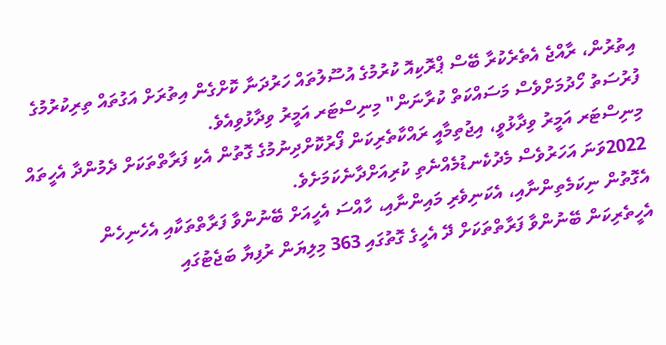އިތުރުން، ރާއްޖެ އެތެރެކުރާ ބޭސް ޕްރޮކިއޮ ކުރުމުގެ އުސޫލުތައް ހަރުދަނާ ކޮށްގެން އިތުރަށް އަގުތައް ތިރިކުރުމުގެ ފުރުސަތު ހޯދުމަށްވެސް މަސައްކަތް ކުރާނަން" މިނިސްޓަރ އަމީރު ވިދާޅުވިއެވެ.
މިނިސްޓަރ އަމީރު ވިދާޅުވީ، އިޖުތިމާއީ ރައްކާތެރިކަން ފޯރުކޮށްދިނުމުގެ ގޮތުން އެކި ފަރާތްތަކަށް ދެމުންދާ އެހީތައް 2022ވަނަ އަހަރުވެސް މެދުކެނޑުމެއްނެތި ކުރިއަށްދާނެކަމަށެވެ.
އެގޮތުން ނިކަމެތިންނާއި، އެކަނިވެރި މައިންނާއި، ހާއްސަ އެހީއަށް ބޭނުންވާ ފަރާތްތަކާއި އެހެނިހެން އެހީތެރިކަން ބޭނުންވާ ފަރާތްތަކަށް ދޭ އެހީގެ ގޮތުގައި 363 މިލިޔަން ރުފިޔާ ބަޖެޓުގައި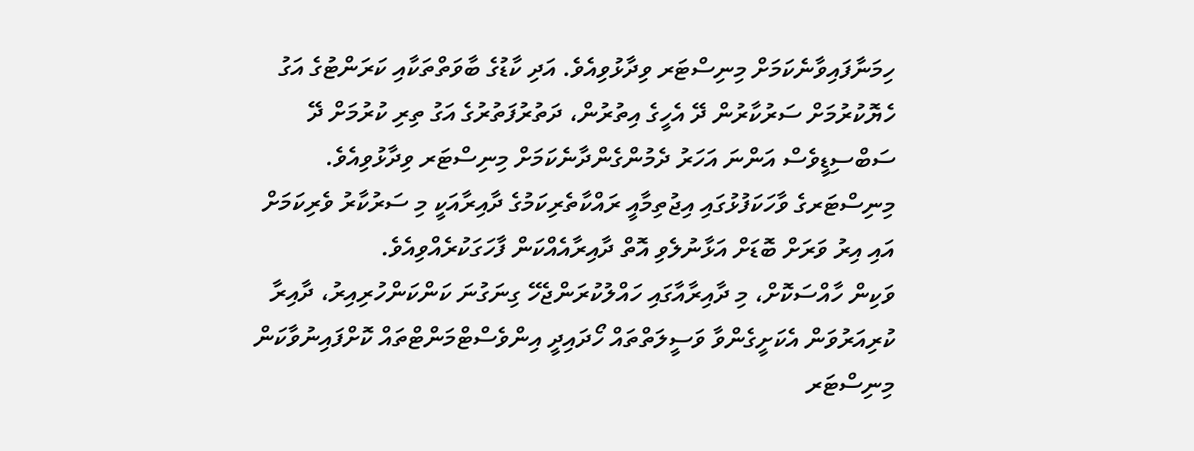ހިމަނާފައިވާނެކަމަށް މިނިސްޓަރ ވިދާޅުވިއެވެ. އަދި ކާޑުގެ ބާވަތްތަކާއި ކަރަންޓުގެ އަގު ހެޔޮކުރުމަށް ސަރުކާރުން ދޭ އެހީގެ އިތުރުން، ދަތުރުފަތުރުގެ އަގު ތިރި ކުރުމަށް ދޭ ސަބްސިޑީވެސް އަންނަ އަހަރު ދެމުންގެންދާނެކަމަށް މިނިސްޓަރ ވިދާޅުވިއެވެ.
މިނިސްޓަރގެ ވާހަކަފުޅުގައި އިޖުތިމާއީ ރައްކާތެރިކަމުގެ ދާއިރާއަކީ މި ސަރުކާރު ވެރިކަމަށް އައި އިރު ވަރަށް ބޮޑަށް އަޅާނުލެވި އޮތް ދާއިރާއެއްކަން ފާހަގަކުރެއްވިއެވެ.
ވަކިން ހާއްސަކޮށް، މި ދާއިރާއާގައި ހައްލުކުރަންޖެހޭ ގިނަގުނަ ކަންކަންހުރިއިރު، ދާއިރާ ކުރިއަރުވަން އެކަށީގެންވާ ވަސީލަތްތައް ހޯދައިދީ އިންވެސްޓްމަންޓްތައް ކޮށްފައިނުވާކަން މިނިސްޓަރ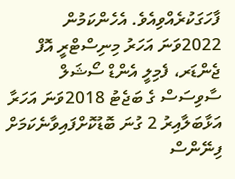ފާހަގަކުރެއްވިއެވެ. އެހެންކަމުން 2022ވަނަ އަހަރު މިނިސްޓްރީ އޮފް ޖެންޑަރ، ފެމިލީ އެންޑް ސޯޝަލް ސާވިސަސް ގެ ބަޖެޓު 2018ވަނަ އަހަރާ އަޅާބަލާއިރު 2 ގުނަ ބޮޑުކޮށްފައިވާނެކަމަށް ފިނޭންސް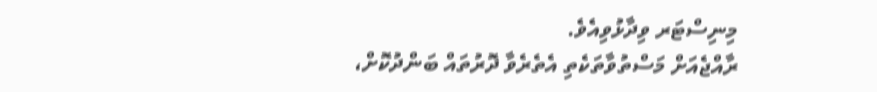މިނިސްޓަރ ވިދާޅުވިއެވެ.
ރާއްޖެއަށް މަސްތުވާތަކެތި އެތެރެވާ ދޮރުތައް ބަންދުކޮށް،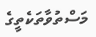މަސްތުވާތަކެތީގެ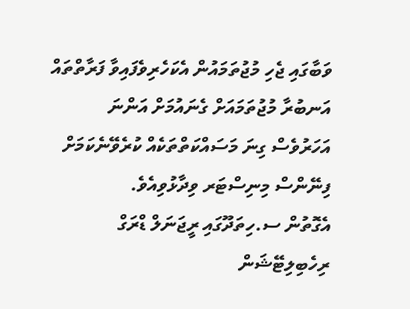ވަބާގައި ޖެހި މުޖުތަމައުން އެކަހެރިވެފައިވާ ފަރާތްތައް އަނބުރާ މުޖުތަމައަށް ގެނައުމަށް އަންނަ އަހަރުވެސް ގިނަ މަސައްކަތްތަކެއް ކުރެވޭނެކަމަށް ފިނޭންސް މިނިސްޓަރ ވިދާޅުވިއެވެ.
އެގޮތުން ސ.ހިތަދޫގައި ރީޖަނަލް ޑްރަގް ރިހެބިލިޓޭޝަން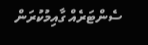ސެންޓަރެއް ގާއިމުކުރަން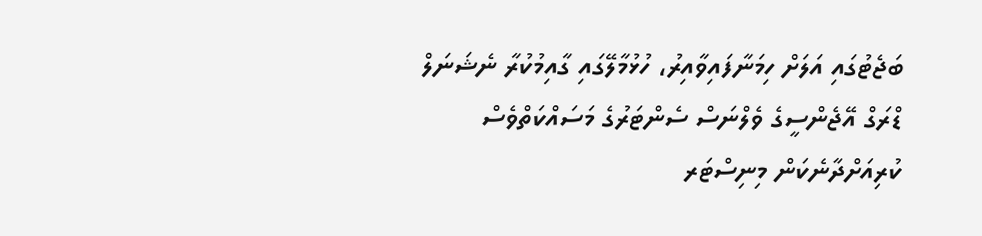ބަޖެޓުގައި އަލަށް ހިމަނާފައިވާއިރު، ހުޅުމާލޭގައި ގާއިމުކުރާ ނެޝަނަލް ޑްރަގް އޭޖެންސީގެ ވެލްނަސް ސެންޓަރުގެ މަސައްކަތްވެސް ކުރިއަށްދާނެކަން މިނިސްޓަރ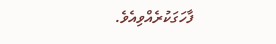ފާހަގަކުރެއްވިއެވެ.